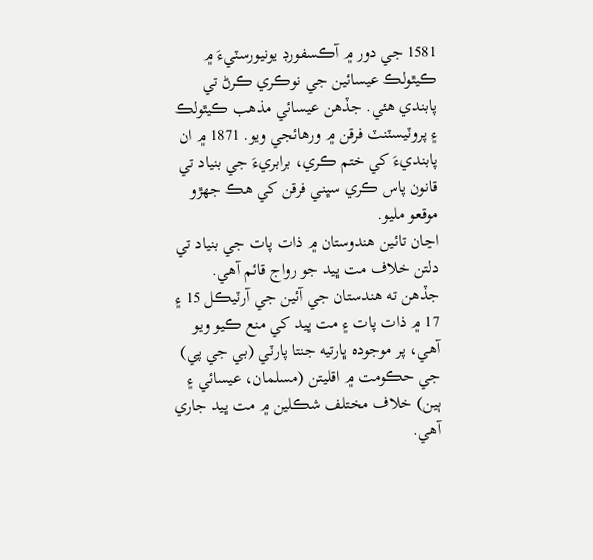1581 جي دور ۾ آڪسفورڊ يونيورسٽيءَ ۾ ڪيٿولڪ عيسائين جي نوڪري ڪرڻ تي پابندي هئي. جڏهن عيسائي مذهب ڪيٿولڪ ۽ پروٽيسٽنٽ فرقن ۾ ورهائجي ويو. 1871 ۾ ان پابنديءَ کي ختم ڪري، برابريءَ جي بنياد تي قانون پاس ڪري سڀني فرقن کي هڪ جهڙو موقعو مليو.
اڃان تائين هندوستان ۾ ذات پات جي بنياد تي دلتن خلاف مت ڀيد جو رواج قائم آهي. جڏهن ته هندستان جي آئين جي آرٽيڪل 15 ۽ 17 ۾ ذات پات ۽ مت ڀيد کي منع ڪيو ويو آهي، پر موجوده ڀارتيه جنتا پارٽي (بي جي پي) جي حڪومت ۾ اقليتن (مسلمان، عيسائي ۽ ٻين) خلاف مختلف شڪلين ۾ مت ڀيد جاري آهي.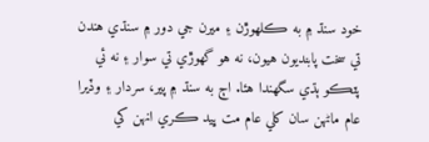خود سنڌ ۾ به ڪلهوڙن ۽ ميرن جي دور ۾ سنڌي هندن تي سخت پابنديون هيون، نه هو گهوڙي تي سوار ۽ نه ئي پٽڪو ٻڌي سگهندا هئا. اڄ به سنڌ ۾ پير، سردار ۽ وڏيرا عام ماڻهن سان کلي عام مت ڀيد ڪري انهن کي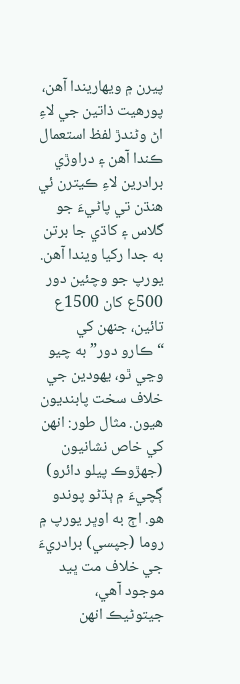پيرن ۾ ويهاريندا آهن، پورهيت ذاتين جي لاءِ اڻ وڻندڙ لفظ استعمال ڪندا آهن ۽ دراوڙي برادرين لاءِ ڪيترن ئي هنڌن تي پاڻيءَ جو گلاس ۽ کاڌي جا برتن به جدا رکيا ويندا آهن.
يورپ جو وچئين دور 500ع کان 1500ع تائين، جنهن کي “ڪارو دور” به چيو وڃي ٿو، يهودين جي خلاف سخت پابنديون هيون. مثال طور: انهن کي خاص نشانيون (جهڙوڪ پيلو دائرو) ڳچيءَ ۾ ٻڌڻو پوندو هو. اڄ به اوڀر يورپ ۾ روما (جپسي) برادريءَ جي خلاف مت ڀيد موجود آهي، جيتوڻيڪ انهن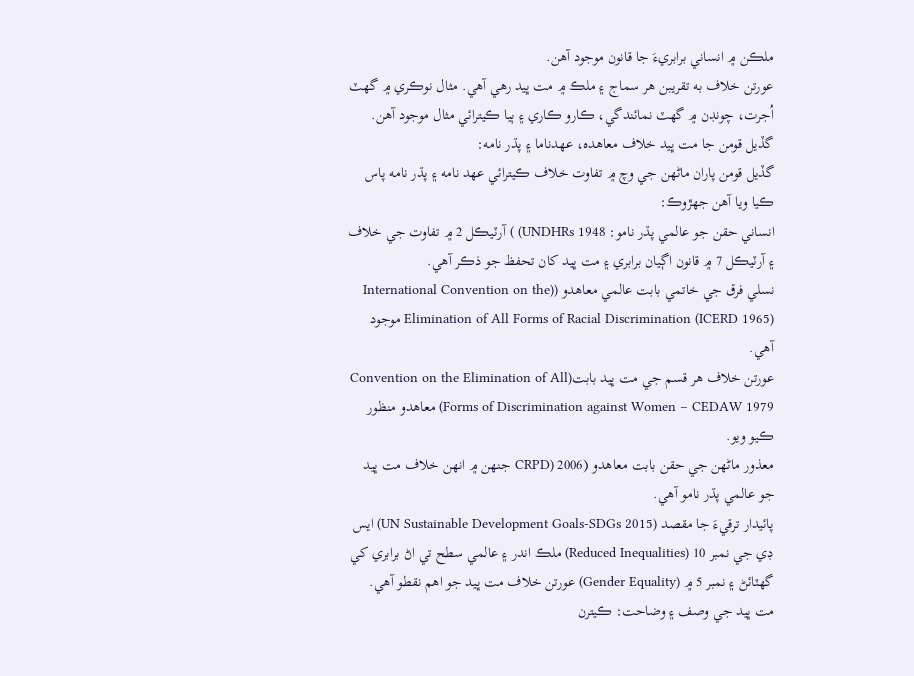ملڪن ۾ انساني برابريءَ جا قانون موجود آهن.
عورتن خلاف به تقريبن هر سماج ۽ ملڪ ۾ مت ڀيد رهي آهي. مثال نوڪري ۾ گهٽ اُجرت، چونڊن ۾ گهٽ نمائندگي، ڪارو ڪاري ۽ ٻيا ڪيترائي مثال موجود آهن.
گڏيل قومن جا مت ڀيد خلاف معاهده، عهدناما ۽ پڌر نامه:
گڏيل قومن پاران ماڻهن جي وچ ۾ تفاوت خلاف ڪيترائي عهد نامه ۽ پڌر نامه پاس ڪيا ويا آهن جهڙوڪ:
انساني حقن جو عالمي پڌر نامو: UNDHRs 1948) ) آرٽيڪل 2 ۾ تفاوت جي خلاف ۽ آرٽيڪل 7 ۾ قانون اڳيان برابري ۽ مت ڀيد کان تحفظ جو ذڪر آهي.
نسلي فرق جي خاتمي بابت عالمي معاهدو ((International Convention on the Elimination of All Forms of Racial Discrimination (ICERD 1965) موجود آهي.
عورتن خلاف هر قسم جي مت ڀيد بابت(Convention on the Elimination of All Forms of Discrimination against Women – CEDAW 1979) معاهدو منظور ڪيو ويو.
معذور ماڻهن جي حقن بابت معاهدو (2006 (CRPD جنهن ۾ انهن خلاف مت ڀيد جو عالمي پڌر نامو آهي.
پائيدار ترقيءَ جا مقصد (UN Sustainable Development Goals-SDGs 2015) ايس ڊي جي نمبر 10 (Reduced Inequalities) ملڪ اندر ۽ عالمي سطح تي اڻ برابري کي گهٽائڻ ۽ نمبر 5 ۾ (Gender Equality) عورتن خلاف مت ڀيد جو اهم نقطو آهي.
مت ڀيد جي وصف ۽ وضاحت: ڪيترن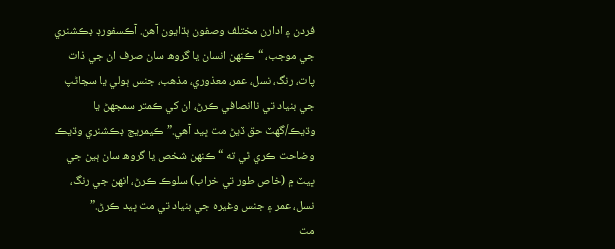فردن ۽ ادارن مختلف وصفون ٻڌايون آهن. آڪسفورڊ ڊڪشنري جي موجب، “ڪنهن انسان يا گروھ سان صرف ان جي ذات پات، رنگ، نسل، عمر، معذوري، مذهب، جنس ٻولي يا سڃاڻپ جي بنياد تي ناانصافي ڪرڻ، ان کي ڪمتر سمجهڻ يا وڌيڪ/گھٽ حق ڏيڻ مت ڀيد آهي.” ڪيمريج ڊڪشنري وڌيڪ وضاحت ڪري ٿي ته “ڪنهن شخص يا گروھ سان ٻين جي ڀيٽ ۾ (خاص طور تي خراب) سلوڪ ڪرڻ، انهن جي رنگ، نسل، عمر ۽ جنس وغيره جي بنياد تي مت ڀيد ڪرڻ.”
مت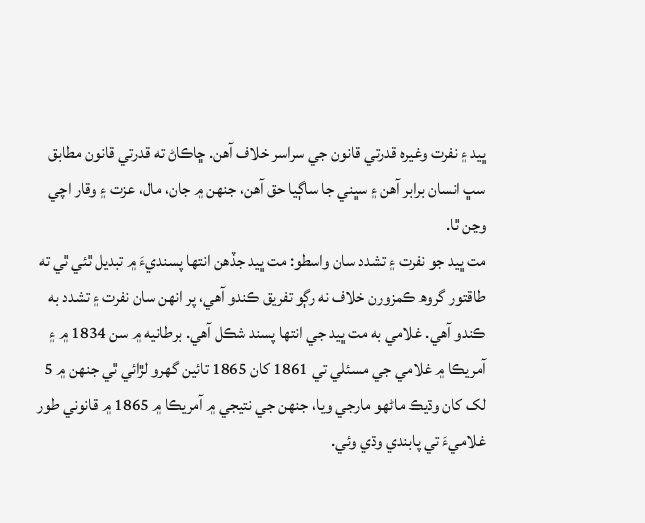ڀيد ۽ نفرت وغيره قدرتي قانون جي سراسر خلاف آهن. ڇاڪاڻ ته قدرتي قانون مطابق سڀ انسان برابر آهن ۽ سڀني جا ساڳيا حق آهن، جنهن ۾ جان، مال، عزت ۽ وقار اچي وڃن ٿا.
مت ڀيد جو نفرت ۽ تشدد سان واسطو: مت ڀيد جڏهن انتها پسنديءَ ۾ تبديل ٿئي ٿي ته طاقتور گروھ ڪمزورن خلاف نه رڳو تفريق ڪندو آهي، پر انهن سان نفرت ۽ تشدد به ڪندو آهي. غلامي به مت ڀيد جي انتها پسند شڪل آهي. برطانيه ۾ سن 1834 ۾ ۽ آمريڪا ۾ غلامي جي مسئلي تي 1861 کان 1865 تائين گهرو لڙائي ٿي جنهن ۾ 5 لک کان وڌيڪ ماڻهو مارجي ويا، جنهن جي نتيجي ۾ آمريڪا ۾ 1865 ۾ قانوني طور غلاميءَ تي پابندي وڌي وئي.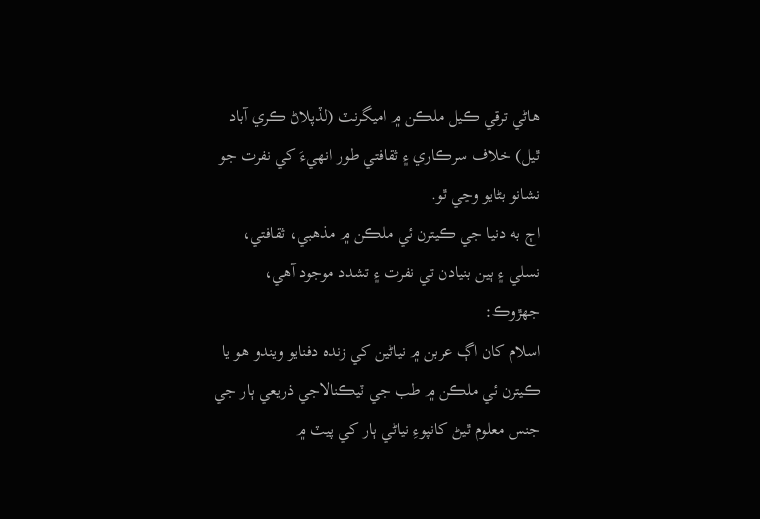هاڻي ترقي ڪيل ملڪن ۾ اميگرنٽ (لڏپلاڻ ڪري آباد ٿيل) خلاف سرڪاري ۽ ثقافتي طور انهيءَ کي نفرت جو نشانو بڻايو وڃي ٿو.
اڄ به دنيا جي ڪيترن ئي ملڪن ۾ مذهبي، ثقافتي، نسلي ۽ ٻين بنيادن تي نفرت ۽ تشدد موجود آهي، جهڙوڪ:
اسلام کان اڳ عربن ۾ نياڻين کي زنده دفنايو ويندو هو يا ڪيترن ئي ملڪن ۾ طب جي ٽيڪنالاجي ذريعي ٻار جي جنس معلوم ٿيڻ کانپوءِ نياڻي ٻار کي پيٽ ۾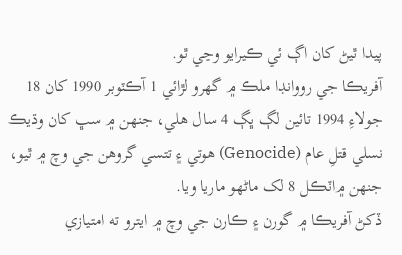پيدا ٿيڻ کان اڳ ئي ڪيرايو وڃي ٿو.
آفريڪا جي رووانڊا ملڪ ۾ گهرو لڙائي 1 آڪٽوبر 1990 کان 18 جولاءِ 1994 تائين لڳ ڀڳ 4 سال هلي، جنهن ۾ سڀ کان وڌيڪ نسلي قتلِ عام (Genocide) هوتي ۽ تتسي گروهن جي وچ ۾ ٿيو، جنهن ۾اٽڪل 8 لک ماڻهو ماريا ويا.
ڏکڻ آفريڪا ۾ گورن ۽ ڪارن جي وچ ۾ ايترو ته امتيازي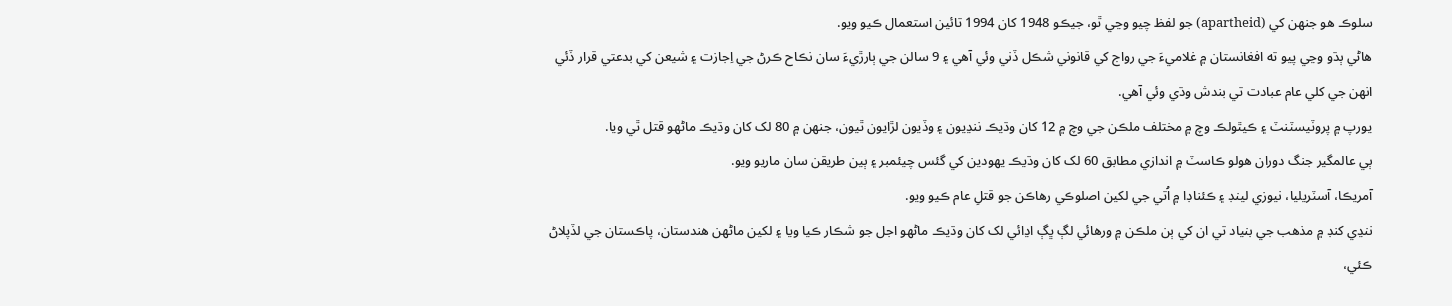سلوڪ هو جنهن کي (apartheid) جو لفظ چيو وڃي ٿو، جيڪو 1948 کان 1994 تائين استعمال ڪيو ويو.
هاڻي ٻڌو وڃي پيو ته افغانستان ۾ غلاميءَ جي رواج کي قانوني شڪل ڏني وئي آهي ۽ 9 سالن جي ٻارڙيءَ سان نڪاح ڪرڻ جي اِجازت ۽ شيعن کي بدعتي قرار ڏئي انهن جي کلي عام عبادت تي بندش وڌي وئي آهي.
يورپ ۾ پروٽيسٽنٽ ۽ ڪيٿولڪ وچ ۾ مختلف ملڪن جي وچ ۾ 12 کان وڌيڪ ننڍيون ۽ وڏيون لڙايون ٿيون، جنهن ۾ 80 لک کان وڌيڪ ماڻهو قتل ٿي ويا.
ٻي عالمگير جنگ دوران هولو ڪاسٽ ۾ اندازي مطابق 60 لک کان وڌيڪ يهودين کي گئس چيئمبر ۽ ٻين طريقن سان ماريو ويو.
آمريڪا، آسٽريليا، نيوزي لينڊ ۽ ڪئناڊا ۾ اُتي جي لکين اصلوڪي رهاڪن جو قتلِ عام ڪيو ويو.
ننڍي کنڊ ۾ مذهب جي بنياد تي ان کي ٻن ملڪن ۾ ورهائي لڳ ڀڳ اڍائي لک کان وڌيڪ ماڻهو اجل جو شڪار ڪيا ويا ۽ لکين ماڻهن هندستان، پاڪستان جي لڏپلاڻ ڪئي،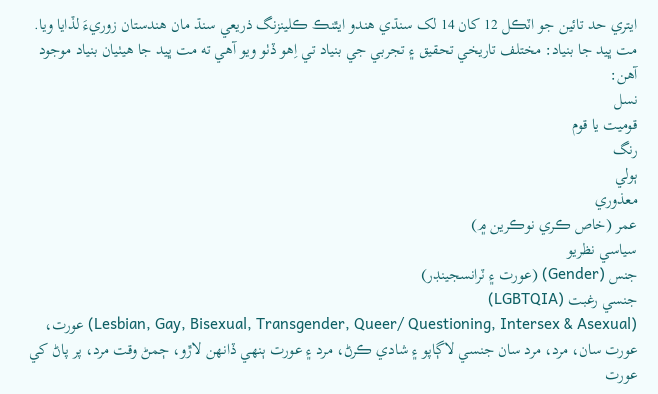ايتري حد تائين جو اٽڪل 12 کان 14 لک سنڌي هندو ايٿنڪ ڪلينزنگ ذريعي سنڌ مان هندستان زوريءَ لڏايا ويا.
مت ڀيد جا بنياد: مختلف تاريخي تحقيق ۽ تجربي جي بنياد تي اِهو ڏٺو ويو آهي ته مت ڀيد جا هيٺيان بنياد موجود آهن:
نسل
قوميت يا قوم
رنگ
ٻولي
معذوري
عمر (خاص ڪري نوڪرين ۾)
سياسي نظريو
جنس (Gender) (عورت ۽ ٽرانسجينڊر)
جنسي رغبت (LGBTQIA)
(Lesbian, Gay, Bisexual, Transgender, Queer/ Questioning, Intersex & Asexual) عورت، عورت سان، مرد، مرد سان جنسي لاڳاپو ۽ شادي ڪرڻ، مرد ۽ عورت ٻنهي ڏانهن لاڙو، ڄمڻ وقت مرد، پر پاڻ کي عورت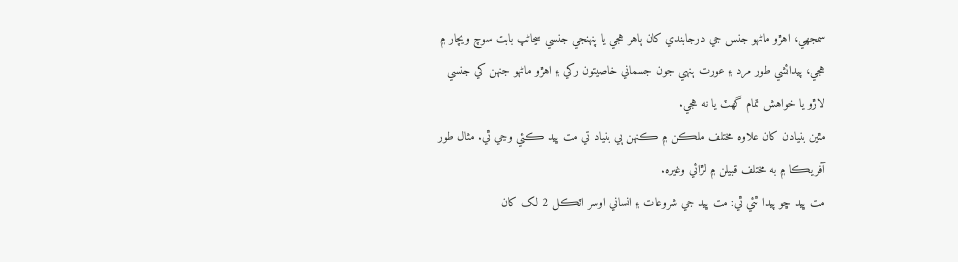سمجهي، اهڙو ماڻهو جنس جي درجابندي کان ٻاهر هجي يا پنهنجي جنسي سڃاڻپ بابت سوچ ويچار ۾ هجي، پيدائشي طور مرد ۽ عورت ٻنهي جون جسماني خاصيتون رکي ۽ اهڙو ماڻهو جنهن کي جنسي لاڙو يا خواهش تمام گهٽ يا نه هجي.
مٿين بنيادن کان علاوه مختلف ملڪن ۾ ڪنهن ٻي بنياد تي مت ڀيد ڪئي وڃي ٿي. مثال طور آفريڪا ۾ به مختلف قبيلن ۾ لڙائي وغيره.
مت ڀيد ڇو پيدا ٿئي ٿي: مت ڀيد جي شروعات ۽ انساني اوسر اٽڪل 2 لک کان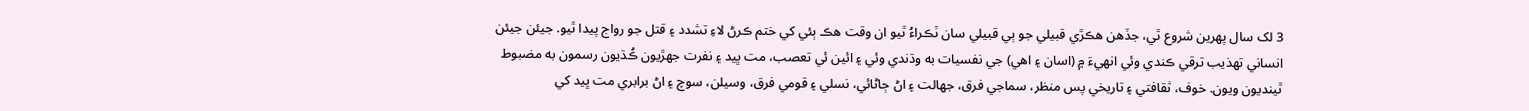3 لک سال پهرين شروع ٿي، جڏهن هڪڙي قبيلي جو ٻي قبيلي سان ٽڪراءُ ٿيو ان وقت هڪ ٻئي کي ختم ڪرڻ لاءِ تشدد ۽ قتل جو رواج پيدا ٿيو. جيئن جيئن انساني تهذيب ترقي ڪندي وئي انهيءَ ۾ (اسان ۽ اهي) جي نفسيات به وڌندي وئي ۽ ائين ئي تعصب، مت ڀيد ۽ نفرت جهڙيون ڪُڌيون رسمون به مضبوط ٿينديون ويون. خوف، ثقافتي ۽ تاريخي پس منظر، سماجي فرق، جهالت ۽ اڻ ڄاڻائي، نسلي ۽ قومي فرق، وسيلن، سوچ ۽ اڻ برابري مت ڀيد کي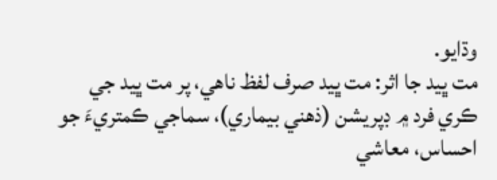وڌايو.
مت ڀيد جا اثر: مت ڀيد صرف لفظ ناهي، پر مت ڀيد جي ڪري فرد ۾ ڊپريشن (ذهني بيماري)، سماجي ڪمتريءَ جو احساس، معاشي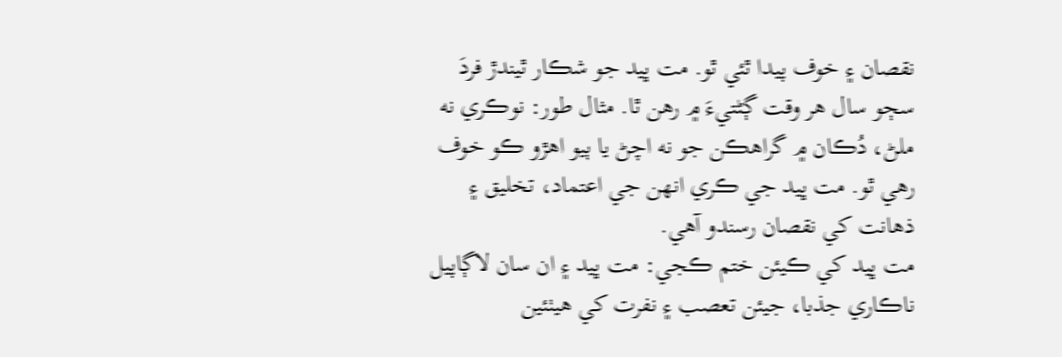نقصان ۽ خوف پيدا ٿئي ٿو. مت ڀيد جو شڪار ٿيندڙ فردَ سڄو سال هر وقت ڳڻتيءَ ۾ رهن ٿا. مثال طور: نوڪري نه ملڻ، دُڪان ۾ گراهڪن جو نه اچڻ يا ٻيو اهڙو ڪو خوف رهي ٿو. مت ڀيد جي ڪري انهن جي اعتماد، تخليق ۽ ذهانت کي نقصان رسندو آهي.
مت ڀيد کي ڪيئن ختم ڪجي: مت ڀيد ۽ ان سان لاڳاپيل ناڪاري جذبا، جيئن تعصب ۽ نفرت کي هيٺئين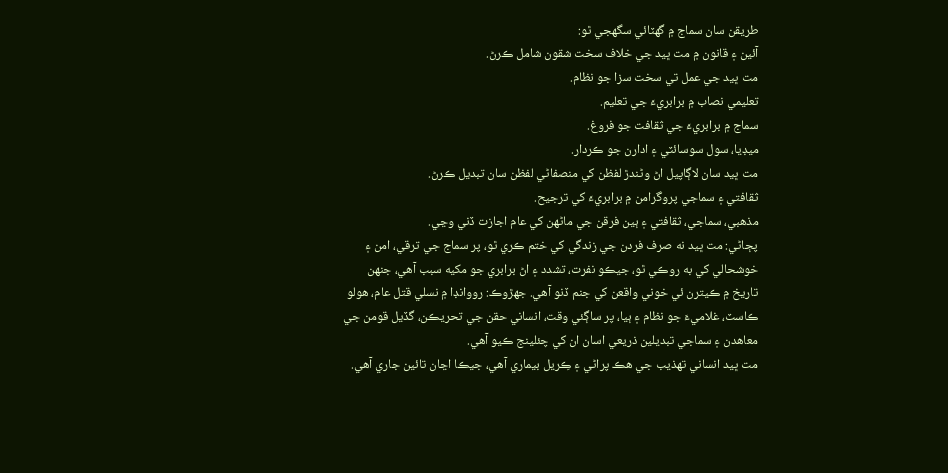طريقن سان سماج ۾ گهٽائي سگهجي ٿو:
آئين ۽ قانون ۾ مت ڀيد جي خلاف سخت شقون شامل ڪرڻ.
مت ڀيد جي عمل تي سخت سزا جو نظام.
تعليمي نصاب ۾ برابريءَ جي تعليم.
سماج ۾ برابريءَ جي ثقافت جو فروغ.
ميڊيا، سول سوسائٽي ۽ ادارن جو ڪردار.
مت ڀيد سان لاڳاپيل اڻ وڻندڙ لفظن کي منصفاڻي لفظن سان تبديل ڪرڻ.
ثقافتي ۽ سماجي پروگرامن ۾ برابريءَ کي ترجيح.
مذهبي، سماجي، ثقافتي ۽ ٻين فرقن جي ماڻهن کي عام اجازت ڏني وڃي.
پڄاڻي: مت ڀيد نه صرف فردن جي زندگي کي ختم ڪري ٿو، پر سماج جي ترقي، امن ۽ خوشحالي کي به روڪي ٿو، جيڪو نفرت، تشدد ۽ اڻ برابري جو مکيه سبب آهي، جنهن تاريخ ۾ ڪيترن ئي خوني واقعن کي جنم ڏنو آهي. جهڙوڪ: رووانڊا ۾ نسلي قتل عام، هولو ڪاسٽ، غلاميءَ جو نظام ۽ ٻيا، پر ساڳئي وقت، انساني حقن جي تحريڪن، گڏيل قومن جي معاهدن ۽ سماجي تبديلين ذريعي اسان ان کي چئلينج ڪيو آهي.
مت ڀيد انساني تهذيب جي هڪ پراڻي ۽ ڪِريل بيماري آهي، جيڪا اڃان تائين جاري آهي.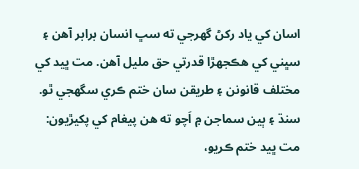اسان کي ياد رکڻ گهرجي ته سڀ انسان برابر آهن ۽ سڀني کي هڪجهڙا قدرتي حق مليل آهن. مت ڀيد کي مختلف قانونن ۽ طريقن سان ختم ڪري سگهجي ٿو.
سنڌ ۽ ٻين سماجن ۾ اَچو ته هن پيغام کي پکيڙيون: مت ڀيد ختم ڪريو،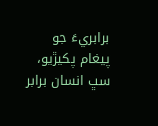برابريءَ جو پيغام پکيڙيو، سڀ انسان برابر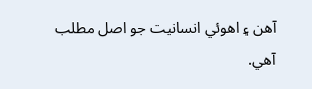آهن ۽ اهوئي انسانيت جو اصل مطلب آهي.